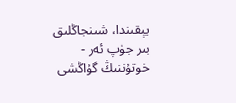يېقىندا، شىنجاڭلىق بىر جۈپ ئەر - خوتۇننىڭ گۇاڭشى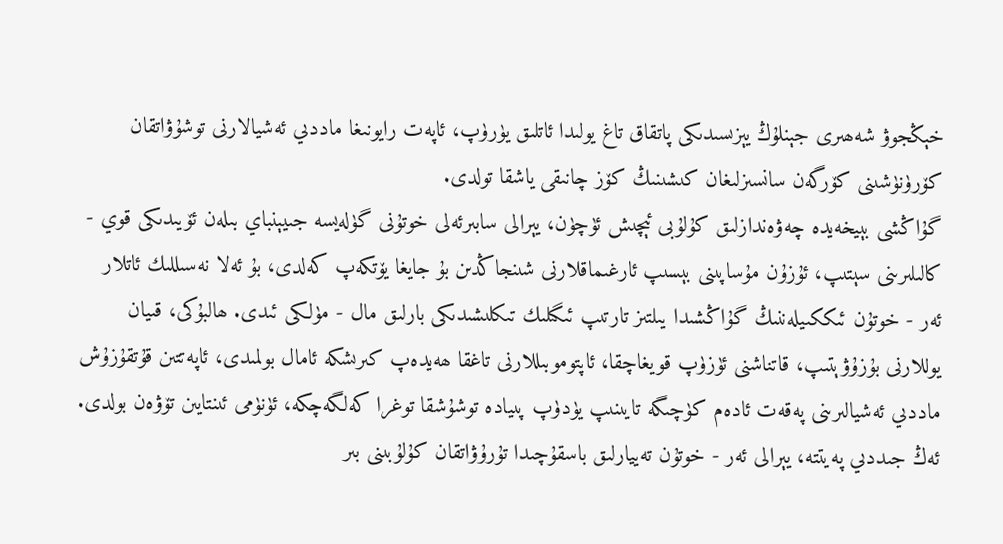خېڭجوۋ شەھىرى جېنلۇڭ يېزىسىدىكى پاتقاق تاغ يولىدا ئاتلىق يۈرۈپ، ئاپەت رايونىغا ماددىي ئەشيالارنى توشۇۋاتقان كۆرۈنۈشىنى كۆرگەن سانسىزلىغان كىشىنىڭ كۆز چانىقى ياشقا تولدى.
گۇاڭشى بېيخەيدە چەۋەندازلىق كۇلۇبى ئېچىش ئۈچۈن، يېرالى سابىرئەلى خوتۇنى گۈلەيسە جىيېنباي بىلەن ئۆيىدىكى قوي - كالىلىرىنى سېتىپ، ئۇزۇن مۇساپىنى بېسىپ ئارغىماقلارنى شىنجاڭدىن بۇ جايغا يۆتكەپ كەلدى، بۇ ئەلا نەسىللىك ئاتلار ئەر - خوتۇن ئىككىيلەننىڭ گۇاڭشىدا يىلتىز تارتىپ ئىگىلىك تىكلىشىدىكى بارلىق مال - مۈلكى ئىدى. ھالبۇكى، قىيان يوللارنى بۇزۇۋېتىپ، قاتناشنى ئۈزۈپ قويغاچقا، ئاپتوموبىللارنى تاغقا ھەيدەپ كىرىشكە ئامال بولمىدى، ئاپەتتىن قۇتقۇزۇش ماددىي ئەشيالىرىنى پەقەت ئادەم كۈچىگە تايىنىپ يۈدۈپ پىيادە توشۇشقا توغرا كەلگەچكە، ئۈنۈمى ئىنتايىن تۆۋەن بولدى. ئەڭ جىددىي پەيتتە، يېرالى ئەر - خوتۇن تەييارلىق باسقۇچىدا تۇرۇۋاتقان كۇلۇبىنى بىر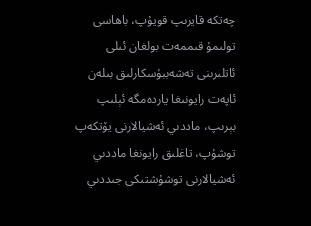چەتكە قايرىپ قويۇپ، باھاسى تولىمۇ قىممەت بولغان ئىلى ئاتلىرىنى تەشەببۇسكارلىق بىلەن ئاپەت رايونىغا ياردەمگە ئېلىپ بېرىپ، ماددىي ئەشيالارنى يۆتكەپ توشۇپ، تاغلىق رايونغا ماددىي ئەشيالارنى توشۇشتىكى جىددىي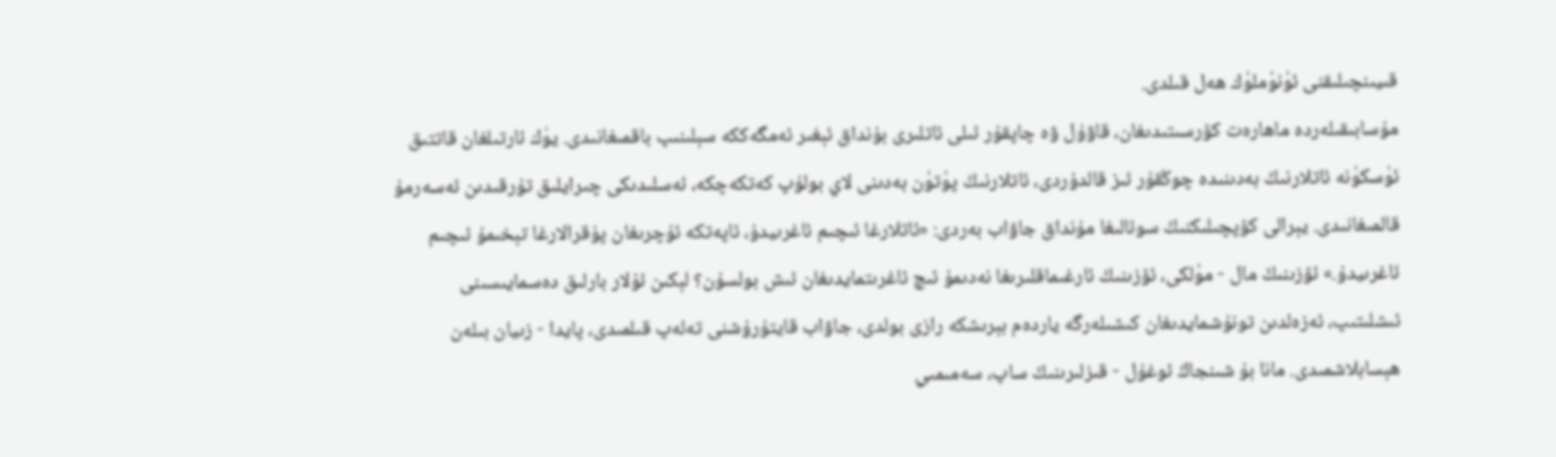قىيىنچىلىقنى ئۈنۈملۈك ھەل قىلدى.
مۇسابىقىلەردە ماھارەت كۆرسىتىدىغان، قاۋۇل ۋە چاپقۇر ئىلى ئاتلىرى بۇنداق ئېغىر ئەمگەككە سېلىنىپ باقمىغانىدى. يۈك ئارتىلغان قاتتىق ئۈسكۈنە ئاتلارنىڭ بەدىنىدە چوڭقۇر ئىز قالدۇردى، ئاتلارنىڭ پۈتۈن بەدىنى لاي بولۇپ كەتكەچكە، ئەسلىدىكى چىرايلىق تۇرقىدىن ئەسەرمۇ قالمىغانىدى. يېرالى كۆپچىلىكنىڭ سوئالىغا مۇنداق جاۋاب بەردى: «ئاتلارغا ئىچىم ئاغرىيدۇ، ئاپەتكە ئۇچرىغان پۇقرالارغا تېخىمۇ ئىچىم ئاغرىيدۇ.» ئۆزىنىڭ مال - مۈلكى، ئۆزىنىڭ ئارغىماقلىرىغا نەدىمۇ ئىچ ئاغرىتمايدىغان ئىش بولسۇن؟ لېكىن ئۇلار بارلىق دەسمايىسىنى ئىشلىتىپ، ئەزەلدىن تونۇشمايدىغان كىشىلەرگە ياردەم بېرىشكە رازى بولدى، جاۋاب قايتۇرۇشنى تەلەپ قىلمىدى، پايدا - زىيان بىلەن ھېسابلاشمىدى. مانا بۇ شىنجاڭ ئوغۇل - قىزلىرىنىڭ ساپ، سەمىمىي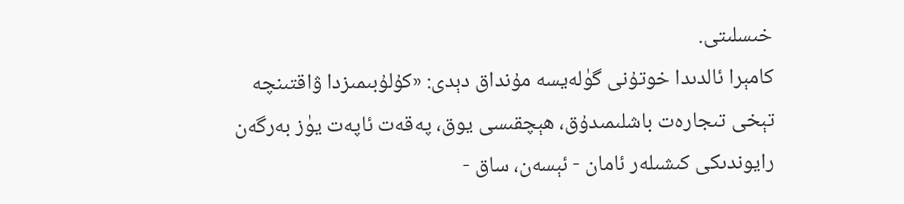خىسلىتى.
كامېرا ئالدىدا خوتۇنى گۈلەيسە مۇنداق دېدى: «كۇلۇبىمىزدا ۋاقتىنچە تېخى تىجارەت باشلىمىدۇق، ھېچقىسى يوق، پەقەت ئاپەت يۈز بەرگەن رايوندىكى كىشىلەر ئامان - ئېسەن، ساق -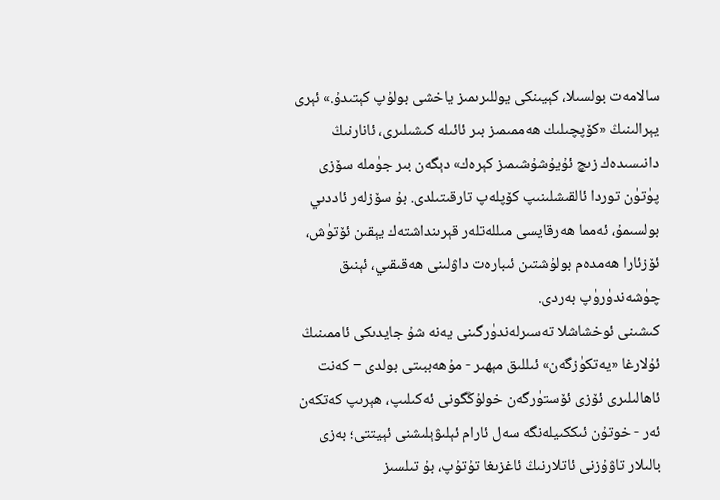سالامەت بولسىلا، كېيىنكى يوللىرىمىز ياخشى بولۇپ كېتىدۇ.» ئېرى يېرالىنىڭ «كۆپچىلىك ھەممىمىز بىر ئائىلە كىشىلىرى، ئانارنىڭ دانىسىدەك زىچ ئۇيۇشۇشىمىز كېرەك» دېگەن بىر جۈملە سۆزى پۈتۈن توردا ئالقىشلىنىپ كۆپلەپ تارقىتىلدى. بۇ سۆزلەر ئاددىي بولسىمۇ، ئەمما ھەرقايسى مىللەتلەر قېرىنداشتەك يېقىن ئۆتۈش، ئۆزئارا ھەمدەم بولۇشتىن ئىبارەت داۋلىنى ھەقىقىي، ئېنىق چۈشەندۈرۈپ بەردى.
كىشىنى ئوخشاشلا تەسىرلەندۈرگىنى يەنە شۇ جايدىكى ئاممىنىڭ ئۇلارغا «يەتكۈزگەن» ئىللىق مېھىر - مۇھەببىتى بولدى − كەنت ئاھالىلىرى ئۆزى ئۆستۈرگەن خولۇڭگونى ئەكىلىپ، ھېرىپ كەتكەن ئەر - خوتۇن ئىككىيلەنگە سەل ئارام ئېلىۋېلىشنى ئېيتتى؛ بەزى بالىلار تاۋۇزنى ئاتلارنىڭ ئاغزىغا تۇتۇپ، بۇ تىلسىز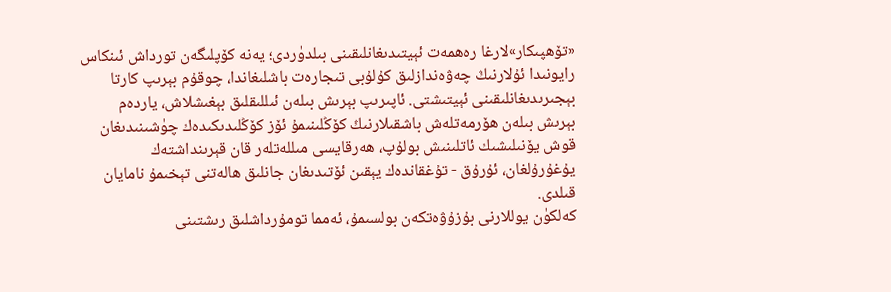«تۆھپىكار»لارغا رەھمەت ئېيتىدىغانلىقىنى بىلدۈردى؛ يەنە كۆپلىگەن تورداش ئىنكاس رايونىدا ئۇلارنىڭ چەۋەندازلىق كۇلۇبى تىجارەت باشلىغاندا، چوقۇم بېرىپ كارتا بېجىرىدىغانلىقىنى ئېيتىشتى. ئاپىرىپ بېرىش بىلەن ئىللىقلىق بېغىشلاش، ياردەم بېرىش بىلەن ھۆرمەتلەش باشقىلارنىڭ كۆڭلىنىمۇ ئۆز كۆڭلىدىكىدەك چۈشىنىدىغان قوش يۆنىلىشىك ئاتلىنىش بولۇپ، ھەرقايسى مىللەتلەر قان قېرىنداشتەك يۇغۇرۇلغان، ئۇرۇق - تۇغقاندەك يېقىن ئۆتىدىغان جانلىق ھالەتنى تېخىمۇ نامايان قىلدى.
كەلكۈن يوللارنى بۇزۇۋەتكەن بولسىمۇ، ئەمما تومۇرداشلىق رىشتىنى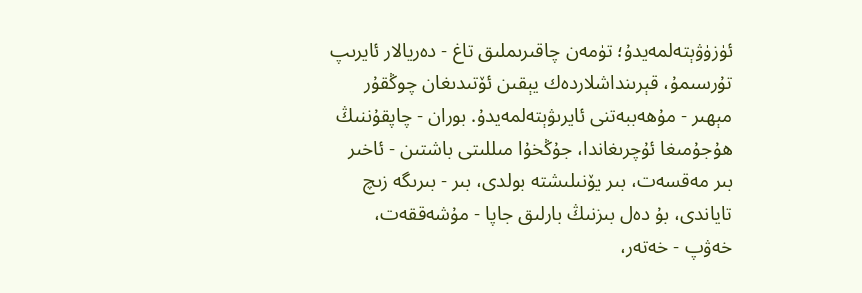ئۈزۈۋېتەلمەيدۇ؛ تۈمەن چاقىرىملىق تاغ - دەريالار ئايرىپ تۇرسىمۇ، قېرىنداشلاردەك يېقىن ئۆتىدىغان چوڭقۇر مېھىر - مۇھەببەتنى ئايرىۋېتەلمەيدۇ. بوران - چاپقۇننىڭ ھۇجۇمىغا ئۇچرىغاندا، جۇڭخۇا مىللىتى باشتىن - ئاخىر بىر مەقسەت، بىر يۆنىلىشتە بولدى، بىر - بىرىگە زىچ تاياندى، بۇ دەل بىزنىڭ بارلىق جاپا - مۇشەققەت، خەۋپ - خەتەر،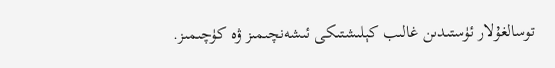توسالغۇلار ئۈستىدىن غالىب كېلىشتىكى ئىشەنچىمىز ۋە كۈچىمىز.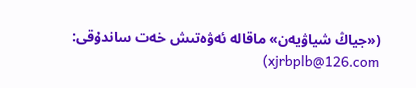(«جياڭ شياۋيەن» ماقالە ئەۋەتىش خەت ساندۇقى: xjrbplb@126.com)